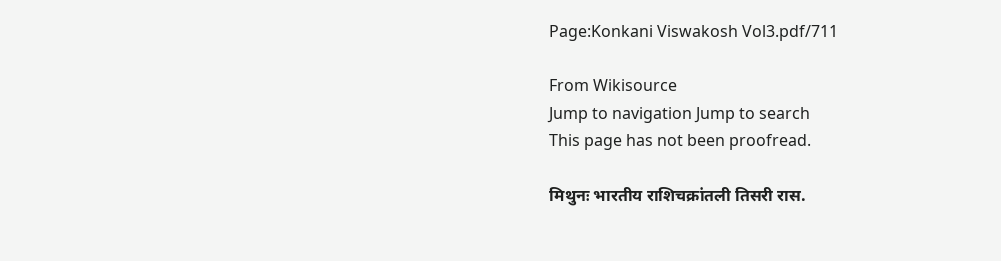Page:Konkani Viswakosh Vol3.pdf/711

From Wikisource
Jump to navigation Jump to search
This page has not been proofread.

मिथुनः भारतीय राशिचक्रांतली तिसरी रास.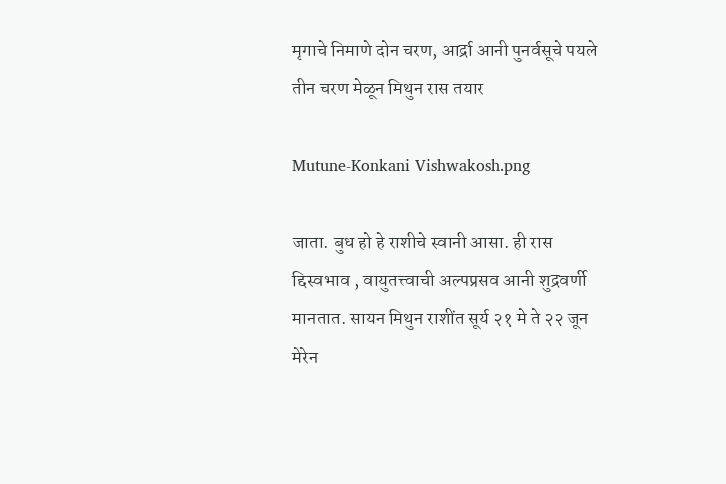मृगाचे निमाणे दोन चरण, आर्द्रा आनी पुनर्वसूचे पयले तीन चरण मेळून मिथुन रास तयार

Mutune-Konkani Vishwakosh.png

जाता. बुध हो हे राशीचे स्वानी आसा. ही रास द्दिस्वभाव , वायुतत्त्वाची अल्पप्रसव आनी शुद्रवर्णी मानतात. सायन मिथुन राशींत सूर्य २१ मे ते २२ जून मेरेन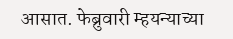आसात. फेब्रुवारी म्हयन्याच्या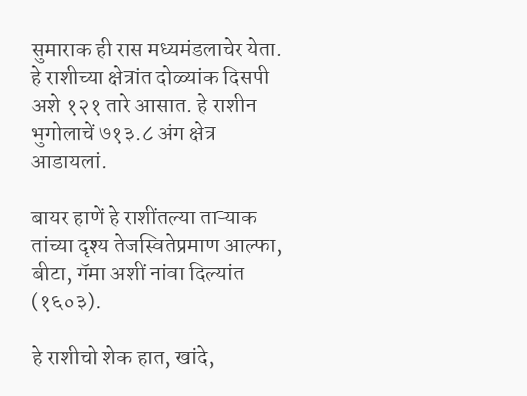सुमाराक ही रास मध्यमंडलाचेर येता. हे राशीच्या क्षेत्रांत दोळ्यांक दिसपी अशे १२१ तारे आसात. हे राशीन भुगोलाचें ७१३.८ अंग क्षेत्र आडायलां.

बायर हाणें हे राशींतल्या ताऱ्याक तांच्या दृश्य तेजस्वितेप्रमाण आल्फा, बीटा, गॅमा अशीं नांवा दिल्यांत (१६०३).

हे राशीचो शेक हात, खांदे,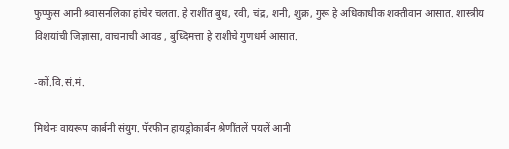फुप्फुस आनी श्र्वासनलिका हांचेर चलता. हे राशींत बुध, रवी, चंद्र, शनी, शुक्र, गुरू हे अधिकाधीक शक्तीवान आसात. शास्त्रीय विशयांची जिज्ञासा, वाचनाची आवड , बुध्दिमत्ता हे राशीचे गुणधर्म आसात.

-कों.वि.सं.मं.

मिथेनः वायरूप कार्बनी संयुग. पॅरफीन हायड्रोकार्बन श्रेणींतलें पयलें आनी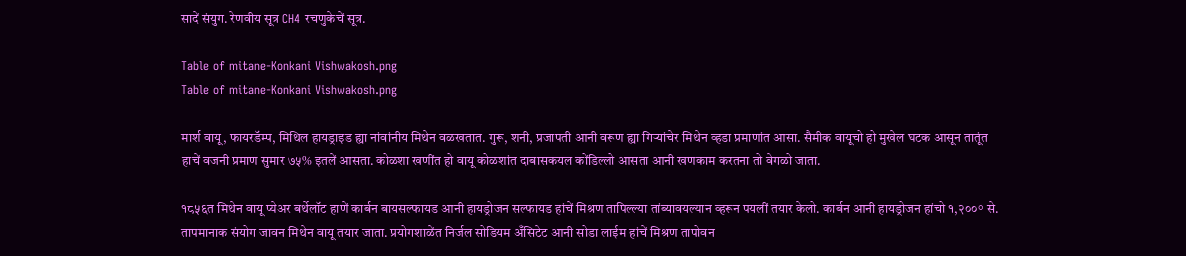सादें संयुग. रेणवीय सूत्र CH4 रचणुकेचें सूत्र.

Table of mitane-Konkani Vishwakosh.png
Table of mitane-Konkani Vishwakosh.png

मार्श वायू, फायरडॅम्प, मिथिल हायड्राइड ह्या नांवांनीय मिथेन वळखतात. गुरू, शनी, प्रजापती आनी वरूण ह्या गिऱ्यांचेर मिथेन व्हडा प्रमाणांत आसा. सैमीक वायूचो हो मुखेल घटक आसून तातूंत हाचें वजनी प्रमाण सुमार ७५% इतलें आसता. कोळशा खणींत हो वायू कोळशांत दाबासकयल कोंडिल्लो आसता आनी खणकाम करतना तो वेगळो जाता.

१८५६त मिथेन वायू प्येअर बर्थेलॉट हाणें कार्बन बायसल्फायड आनी हायड्रोजन सल्फायड हांचें मिश्रण तापिल्ल्या तांब्यावयल्यान व्हरून पयलीं तयार केलो. कार्बन आनी हायड्रोजन हांचो १,२००° से. तापमानाक संयोग जावन मिथेन वायू तयार जाता. प्रयोगशाळेंत निर्जल सोडियम अँसिटेट आनी सोडा लाईम हांचें मिश्रण तापोवन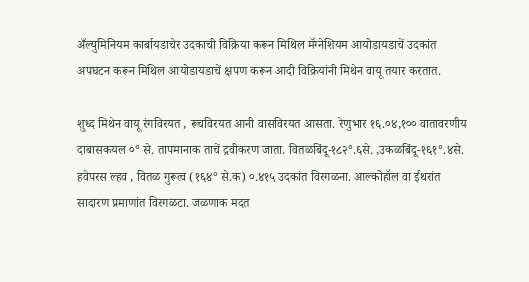अँल्युमिनियम कार्बायडाचेर उदकाची विक्रिया करून मिथिल मॅग्नेशियम आयोडायडाचें उदकांत अपघटन करून मिथिल आयोडायडाचें क्षपण करून आदी विक्रियांनी मिथेन वायू तयार करतात.

शुध्द मिथेन वायू रंगविरयत , रूचविरयत आनी वासविरयत आसता. रेणुभार १६.०४,१०० वातावरणीय दाबासकयल ०° से. तापमानाक ताचें द्रवीकरण जाता. वितळबिंदू-१८२°.६से. ,उकळबिंदू-१६१°.४से. हवेपरस ल्हव , वितळ गुरूत्व ‍(१६४° से.क) ०.४१५ उदकांत विरगळना. आल्कोहॉल वा ईथरांत सादारण प्रमाणांत विरगळटा. जळणाक मदत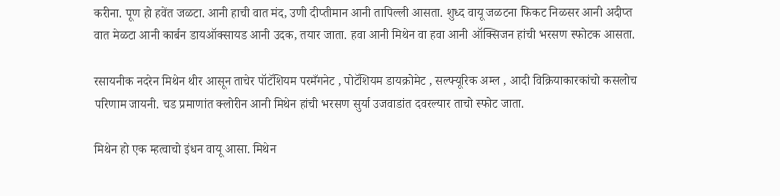करीना. पूण हो हवेंत जळटा. आनी हाची वात मंद, उणी दीप्तीमान आनी तापिल्ली आसता. शुध्द वायू जळटना फिकट निळसर आनी अदीप्त वात मेळटा आनी कार्बन डायऑक्सायड आनी उदक, तयार जाता. हवा आनी मिथेन वा हवा आनी ऑक्सिजन हांची भरसण स्फोटक आसता.

रसायनीक नदरेन मिथेन थीर आसून ताचेर पॉटॅशियम परमँगनेट , पोटॅशियम डायक्रोमेट , सल्फ्यूरिक अम्ल , आदी विक्रियाकारकांचो कसलोच परिणाम जायनी. चड प्रमाणांत क्लोरीन आनी मिथेन हांची भरसण सुर्या उजवाडांत दवरल्यार ताचो स्फोट जाता.

मिथेन हो एक म्हत्वाचो इंधन वायू आसा. मिथेन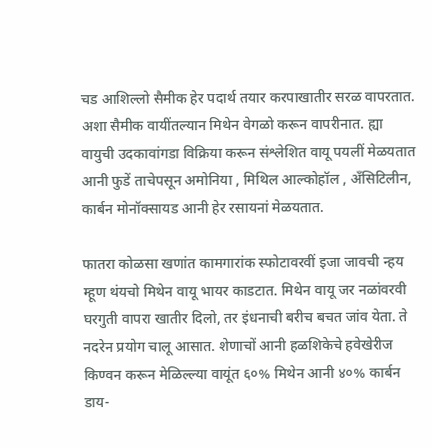चड आशिल्लो सैमीक हेर पदार्थ तयार करपाखातीर सरळ वापरतात. अशा सैमीक वायींतल्यान मिथेन वेगळो करून वापरीनात. ह्या वायुची उदकावांगडा विक्रिया करून संश्लेशित वायू पयलीं मेळयतात आनी फुडें ताचेपसून अमोनिया , मिथिल आल्कोहॉल , अँसिटिलीन, कार्बन मोनॉक्सायड आनी हेर रसायनां मेळयतात.

फातरा कोळसा खणांत कामगारांक स्फोटावरवीं इजा जावची न्हय म्हूण थंयचो मिथेन वायू भायर काडटात. मिथेन वायू जर नळांवरवी घरगुती वापरा खातीर दिलो, तर इंधनाची बरीच बचत जांव येता. ते नदरेन प्रयोग चालू आसात. शेणाचों आनी हळशिकेचे हवेखेरीज किण्वन करून मेळिल्ल्या वायूंत ६०% मिथेन आनी ४०% कार्बन डाय-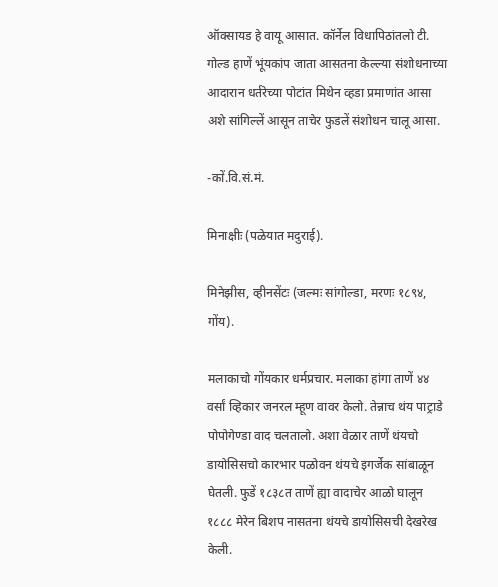ऑक्सायड हे वायू आसात. कॉर्नेल विधापिठांतलो टी. गोल्ड हाणें भूंयकांप जाता आसतना केल्ल्या संशोधनाच्या आदारान धर्तरेच्या पोटांत मिथेन व्हडा प्रमाणांत आसा अशे सांगिल्लें आसून ताचेर फुडलें संशोधन चालू आसा.

-कों.वि.सं.मं.

मिनाक्षीः (पळेयात मदुराई).

मिनेझीस, व्हीनसेंटः (जल्मः सांगोल्डा, मरणः १८९४, गोंय).

मलाकाचो गोंयकार धर्मप्रचार. मलाका हांगा ताणें ४४ वर्सां व्हिकार जनरल म्हूण वावर केलो. तेन्नाच थंय पाट्राडे पोपोगेण्डा वाद चलतालो. अशा वेळार ताणें थंयचो डायोसिसचो कारभार पळोवन थंयचे इगर्जेक सांबाळून घेतली. फुडें १८३८त ताणें ह्या वादाचेर आळो घालून १८८८ मेरेन बिशप नासतना थंयचे डायोसिसची देखरेख केली.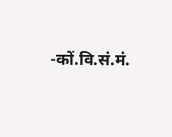-कों.वि.सं.मं.